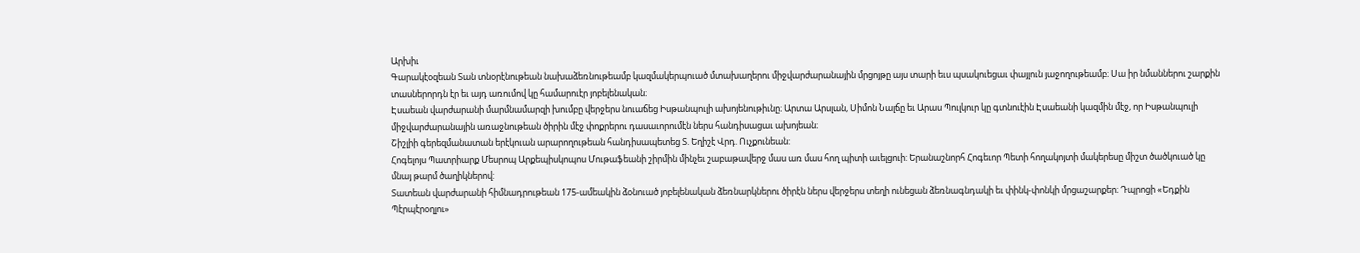Արխիւ
Գարակէօզեան Տան տնօրէնութեան նախաձեռնութեամբ կազմակերպուած մտախաղերու միջվարժարանային մրցոյթը այս տարի եւս պսակուեցաւ փայլուն յաջողութեամբ։ Սա իր նմաններու շարքին տասներորդն էր եւ այդ առումով կը համարուէր յոբելենական։
Էսաեան վարժարանի մարմնամարզի խումբը վերջերս նուաճեց Իսթանպուլի ախոյենութիւնը։ Արտա Արսլան, Սիմոն Նալճը եւ Արաս Պուլկուր կը գտնուէին Էսաեանի կազմին մէջ, որ Իսթանպուլի միջվարժարանային առաջնութեան ծիրին մէջ փոքրերու դասաւորումէն ներս հանդիսացաւ ախոյեան։
Շիշլիի գերեզմանատան երէկուան արարողութեան հանդիսապետեց Տ. Եղիշէ Վրդ. Ուչքունեան:
Հոգելոյս Պատրիարք Մեսրոպ Արքեպիսկոպոս Մութաֆեանի շիրմին մինչեւ շաբաթավերջ մաս առ մաս հող պիտի աւելցուի: Երանաշնորհ Հոգեւոր Պետի հողակոյտի մակերեսը միշտ ծածկուած կը մնայ թարմ ծաղիկներով:
Տատեան վարժարանի հիմնադրութեան 175-ամեակին ձօնուած յոբելենական ձեռնարկներու ծիրէն ներս վերջերս տեղի ունեցան ձեռնագնդակի եւ փինկ-փոնկի մրցաշարքեր։ Դպրոցի «Եդքին Պէրպէրօղլու»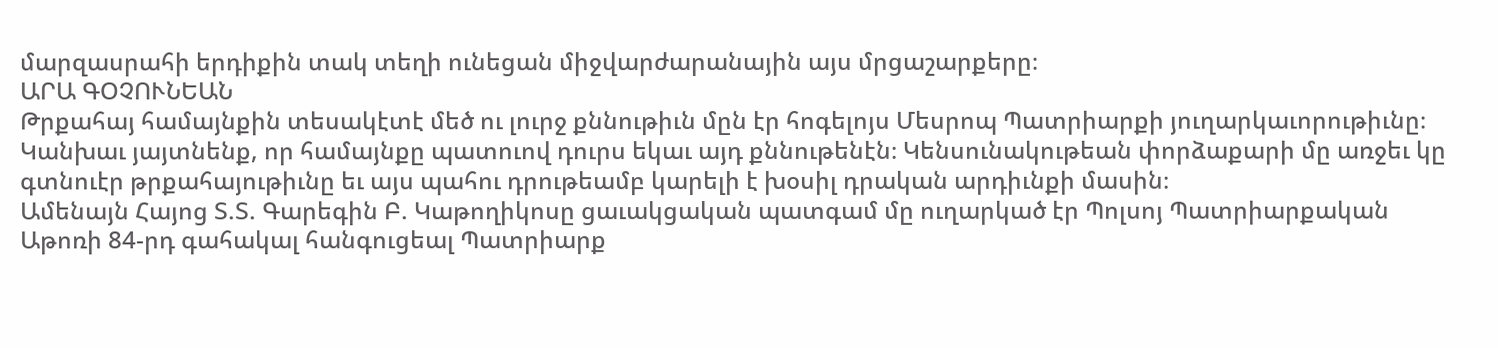մարզասրահի երդիքին տակ տեղի ունեցան միջվարժարանային այս մրցաշարքերը։
ԱՐԱ ԳՕՉՈՒՆԵԱՆ
Թրքահայ համայնքին տեսակէտէ մեծ ու լուրջ քննութիւն մըն էր հոգելոյս Մեսրոպ Պատրիարքի յուղարկաւորութիւնը։ Կանխաւ յայտնենք, որ համայնքը պատուով դուրս եկաւ այդ քննութենէն։ Կենսունակութեան փորձաքարի մը առջեւ կը գտնուէր թրքահայութիւնը եւ այս պահու դրութեամբ կարելի է խօսիլ դրական արդիւնքի մասին։
Ամենայն Հայոց Տ.Տ. Գարեգին Բ. Կաթողիկոսը ցաւակցական պատգամ մը ուղարկած էր Պոլսոյ Պատրիարքական Աթոռի 84-րդ գահակալ հանգուցեալ Պատրիարք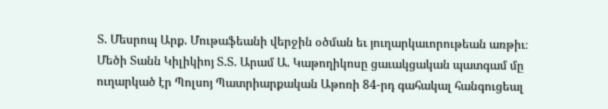Տ. Մեսրոպ Արք. Մութաֆեանի վերջին օծման եւ յուղարկաւորութեան առթիւ։
Մեծի Տանն Կիլիկիոյ Տ.Տ. Արամ Ա. Կաթողիկոսը ցաւակցական պատգամ մը ուղարկած էր Պոլսոյ Պատրիարքական Աթոռի 84-րդ գահակալ հանգուցեալ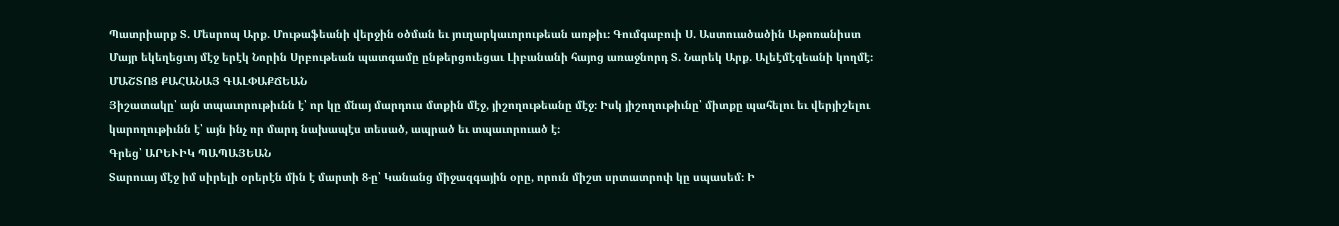Պատրիարք Տ. Մեսրոպ Արք. Մութաֆեանի վերջին օծման եւ յուղարկաւորութեան առթիւ։ Գումգաբուի Ս. Աստուածածին Աթոռանիստ Մայր եկեղեցւոյ մէջ երէկ Նորին Սրբութեան պատգամը ընթերցուեցաւ Լիբանանի հայոց առաջնորդ Տ. Նարեկ Արք. Ալեէմէզեանի կողմէ։
ՄԱՇՏՈՑ ՔԱՀԱՆԱՅ ԳԱԼՓԱՔՃԵԱՆ
Յիշատակը՝ այն տպաւորութիւնն է՝ որ կը մնայ մարդուս մտքին մէջ, յիշողութեանը մէջ։ Իսկ յիշողութիւնը՝ միտքը պահելու եւ վերյիշելու կարողութիւնն է՝ այն ինչ որ մարդ նախապէս տեսած, ապրած եւ տպաւորուած է։
Գրեց՝ ԱՐԵՒԻԿ ՊԱՊԱՅԵԱՆ
Տարուայ մէջ իմ սիրելի օրերէն մին է մարտի 8-ը՝ Կանանց միջազգային օրը, որուն միշտ սրտատրոփ կը սպասեմ։ Ի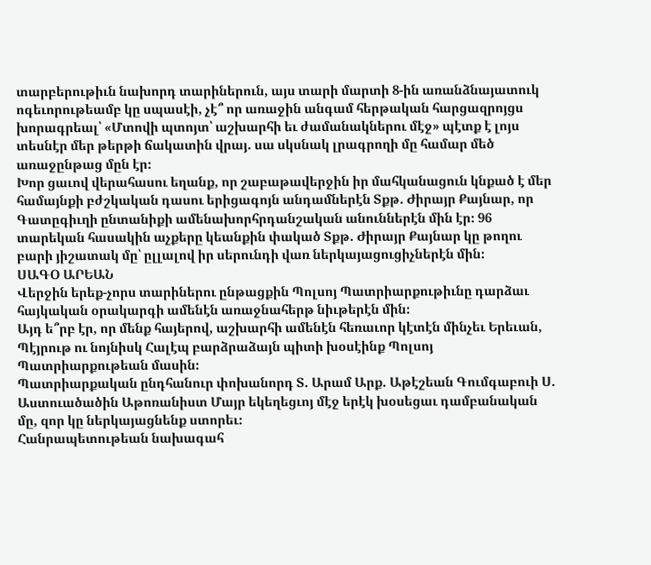տարբերութիւն նախորդ տարիներուն, այս տարի մարտի 8-ին առանձնայատուկ ոգեւորութեամբ կը սպասէի, չէ՞ որ առաջին անգամ հերթական հարցազրոյցս խորագրեալ՝ «Մտովի պտոյտ՝ աշխարհի եւ ժամանակներու մէջ» պէտք է լոյս տեսնէր մեր թերթի ճակատին վրայ. սա սկսնակ լրագրողի մը համար մեծ առաջընթաց մըն էր։
Խոր ցաւով վերահասու եղանք, որ շաբաթավերջին իր մահկանացուն կնքած է մեր համայնքի բժշկական դասու երիցագոյն անդամներէն Տքթ. Ժիրայր Քայնար, որ Գատըգիւղի ընտանիքի ամենախորհրդանշական անուններէն մին էր։ 96 տարեկան հասակին աչքերը կեանքին փակած Տքթ. Ժիրայր Քայնար կը թողու բարի յիշատակ մը՝ ըլլալով իր սերունդի վառ ներկայացուցիչներէն մին։
ՍԱԳՕ ԱՐԵԱՆ
Վերջին երեք-չորս տարիներու ընթացքին Պոլսոյ Պատրիարքութիւնը դարձաւ հայկական օրակարգի ամենէն առաջնահերթ նիւթերէն մին։
Այդ ե՞րբ էր, որ մենք հայերով, աշխարհի ամենէն հեռաւոր կէտէն մինչեւ Երեւան, Պէյրութ ու նոյնիսկ Հալէպ բարձրաձայն պիտի խօսէինք Պոլսոյ Պատրիարքութեան մասին։
Պատրիարքական ընդհանուր փոխանորդ Տ. Արամ Արք. Աթէշեան Գումգաբուի Ս. Աստուածածին Աթոռանիստ Մայր եկեղեցւոյ մէջ երէկ խօսեցաւ դամբանական մը, զոր կը ներկայացնենք ստորեւ։
Հանրապետութեան նախագահ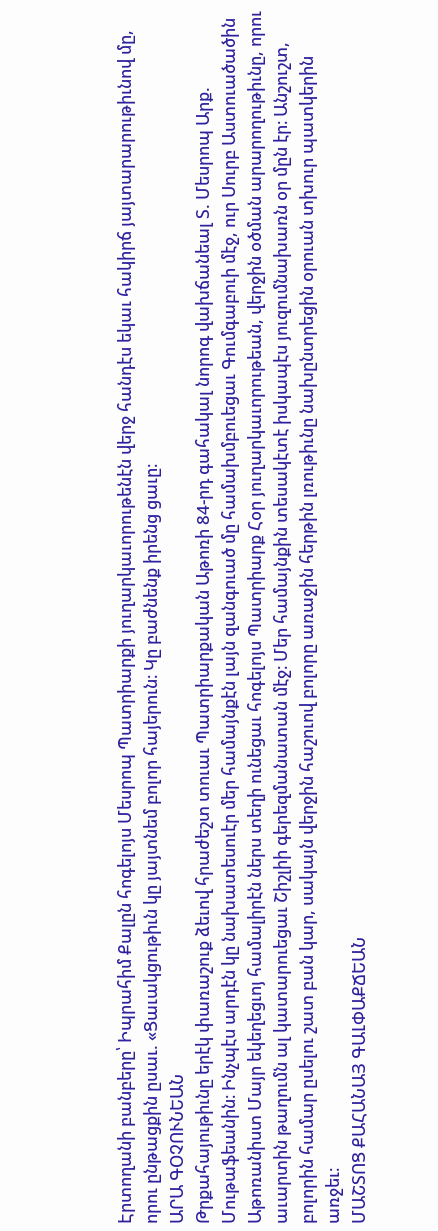Էրտողանի բանբերը՝ Իպրահիմ Քալըն հոգելոյս Մեսրոպ Պատրիարքի յուղարկաւորութենէն վերջ հանդէս եկաւ հակիրճ յայտարարութիւնով մը, որու ընթացքին ըսաւ. «Ցաւակցութիւն կը յայտնեմ բոլոր հայերուն։ Կը բաժնենք իրենց ցաւը։
ԱՐԱ ԳՕՉՈՒՆԵԱՆ
Թրքահայութիւնը երէկ փառաշուք ձեւով հրաժեշտ տուաւ Պատրիարքական Աթոռի 84-րդ գահակալ նորոգ վախճանեալ Տ. Մեսրոպ Արք. Մութաֆեանին։ Ինչպէս արդէն կը նախատեսուէր մեր համայնքէն լայն զանգուած մը համախմբուեցաւ Գումգաբուի մէջ, ուր Սուրբ Աստուածածին Աթոռանիստ Մայր եկեղեցւոյ համալիրէն ներս տեղի ունեցաւ հոգելոյս Պատրիարք Հօր յուղարկաւորութեան, վերջին օծման արարողութիւնը, որու աւարտին թաղումն ալ կատարուեցաւ Շիշլիի գերեզմանատան մէջ։ Մեր համայնքին տեսակէտէ իսկապէս յուզումնախառն օր մըն էր։ Անշուշտ, բոլորին համար ըսելու շատ բան կար, սակայն վերջին հաշուով բոլորը առաջին հերթին լռութիւնը նախընտրեցին օրուան տխուր պատկերին առջեւ։
ՄԱՇՏՈՑ ՔԱՀԱՆԱՅ ԳԱԼՓԱՔՃԵԱՆ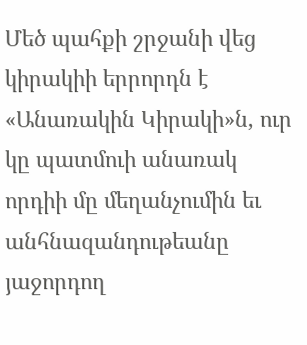Մեծ պահքի շրջանի վեց կիրակիի երրորդն է «Անառակին Կիրակի»ն, ուր կը պատմուի անառակ որդիի մը մեղանչումին եւ անհնազանդութեանը յաջորդող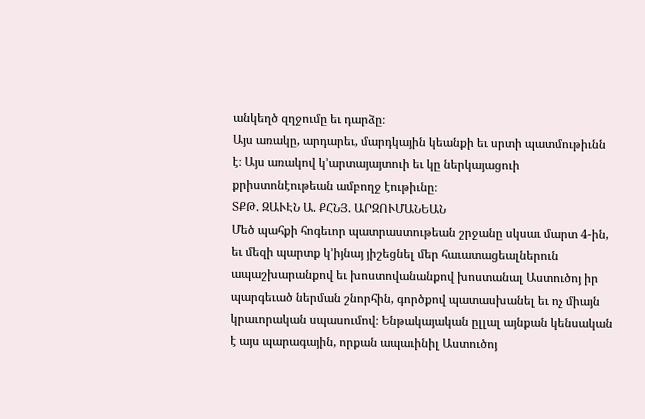անկեղծ զղջումը եւ դարձը։
Այս առակը, արդարեւ, մարդկային կեանքի եւ սրտի պատմութիւնն է։ Այս առակով կ՚արտայայտուի եւ կը ներկայացուի քրիստոնէութեան ամբողջ էութիւնը։
ՏՔԹ. ԶԱՒԷՆ Ա. ՔՀՆՅ. ԱՐԶՈՒՄԱՆԵԱՆ
Մեծ պահքի հոգեւոր պատրաստութեան շրջանը սկսաւ մարտ 4-ին, եւ մեզի պարտք կ՚իյնայ յիշեցնել մեր հաւատացեալներուն ապաշխարանքով եւ խոստովանանքով խոստանալ Աստուծոյ իր պարգեւած ներման շնորհին, գործքով պատասխանել եւ ոչ միայն կրաւորական սպասումով։ Ենթակայական ըլլալ այնքան կենսական է այս պարագային, որքան ապաւինիլ Աստուծոյ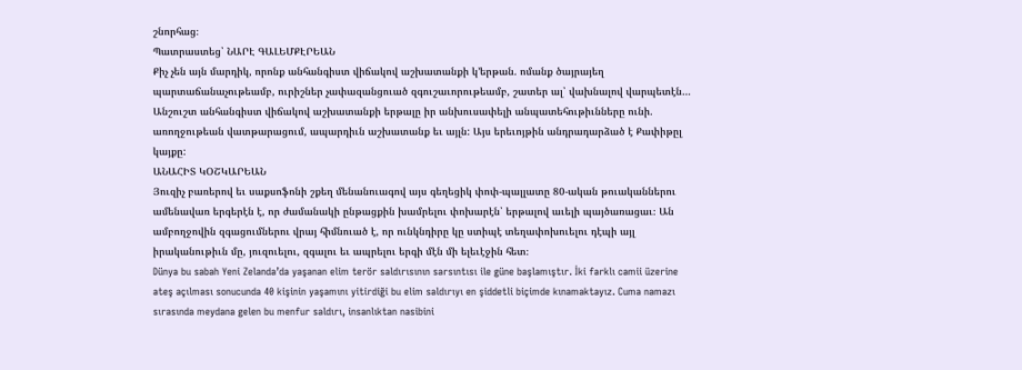շնորհաց։
Պատրաստեց՝ ՆԱՐԷ ԳԱԼԵՄՔԷՐԵԱՆ
Քիչ չեն այն մարդիկ, որոնք անհանգիստ վիճակով աշխատանքի կ՚երթան. ոմանք ծայրայեղ պարտաճանաչութեամբ, ուրիշներ չափազանցուած զգուշաւորութեամբ, շատեր ալ՝ վախնալով վարպետէն… Անշուշտ անհանգիստ վիճակով աշխատանքի երթալը իր անխուսափելի անպատեհութիւնները ունի. առողջութեան վատթարացում, ապարդիւն աշխատանք եւ այլն: Այս երեւոյթին անդրադարձած է Քափիթըլ կայքը:
ԱՆԱՀԻՏ ԿՕՇԿԱՐԵԱՆ
Յուզիչ բառերով եւ սաքսոֆոնի շքեղ մենանուագով այս գեղեցիկ փոփ-պալլատը 80-ական թուականներու ամենավառ երգերէն է, որ ժամանակի ընթացքին խամրելու փոխարէն՝ երթալով աւելի պայծառացաւ։ Ան ամբողջովին զգացումներու վրայ հիմնուած է, որ ունկնդիրը կը ստիպէ տեղափոխուելու դէպի այլ իրականութիւն մը, յուզուելու, զգալու եւ ապրելու երգի մէն մի ելեւէջին հետ։
Dünya bu sabah Yeni Zelanda’da yaşanan elim terör saldırısının sarsıntısı ile güne başlamıştır. İki farklı camii üzerine ateş açılması sonucunda 40 kişinin yaşamını yitirdiği bu elim saldırıyı en şiddetli biçimde kınamaktayız. Cuma namazı sırasında meydana gelen bu menfur saldırı, insanlıktan nasibini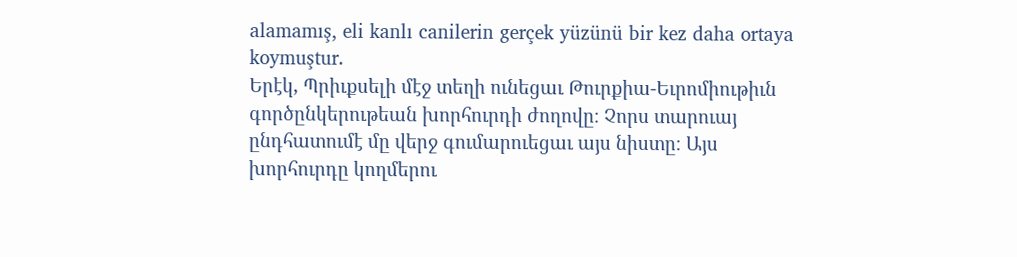alamamış, eli kanlı canilerin gerçek yüzünü bir kez daha ortaya koymuştur.
Երէկ, Պրիւքսելի մէջ տեղի ունեցաւ Թուրքիա-Եւրոմիութիւն գործընկերութեան խորհուրդի ժողովը։ Չորս տարուայ ընդհատումէ մը վերջ գումարուեցաւ այս նիստը։ Այս խորհուրդը կողմերու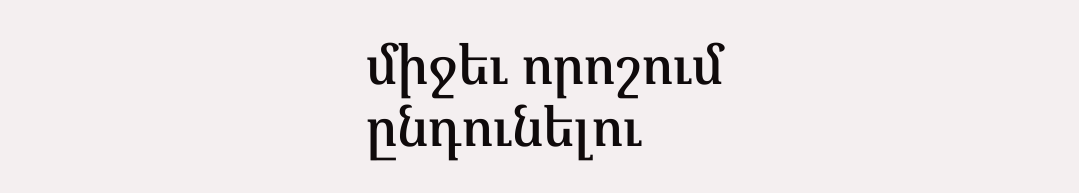միջեւ որոշում ընդունելու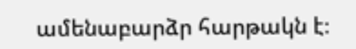ամենաբարձր հարթակն է։